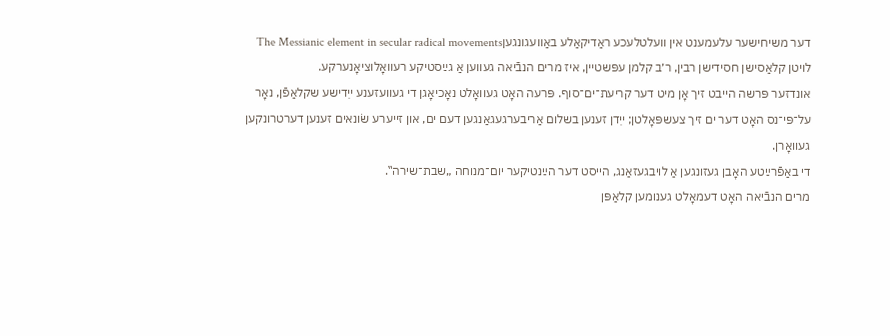דער משיחישער עלעמענט אין וועלטלעכע ראַדיקאַלע באַוועגונגעןThe Messianic element in secular radical movements
לויטן קלאַסישן חסידישן רבין, ר׳ב קלמן עפּשטיין, איז מרים הנבֿיאה געווען אַ גײַסטיקע רעוואָלוציאָנערקע.
אונדזער פּרשה הייבט זיך אָן מיט דער קריעת־ים־סוף. פּרעה האָט געוואָלט נאָכיאָגן די געוועזענע ייִדישע שקלאַפֿן, נאָר על־פּי־נס האָט דער ים זיך צעשפּאָלטן; ייִדן זענען בשלום אַריבערגעגאַנגען דעם ים, און זייערע שׂונאים זענען דערטרונקען געוואָרן.
די באַפֿרײַטע האָבן געזונגען אַ לויבגעזאַנג, הייסט דער הײַנטיקער יום־מנוחה „שבת־שירה‟.
מרים הנבֿיאה האָט דעמאָלט גענומען קלאַפּן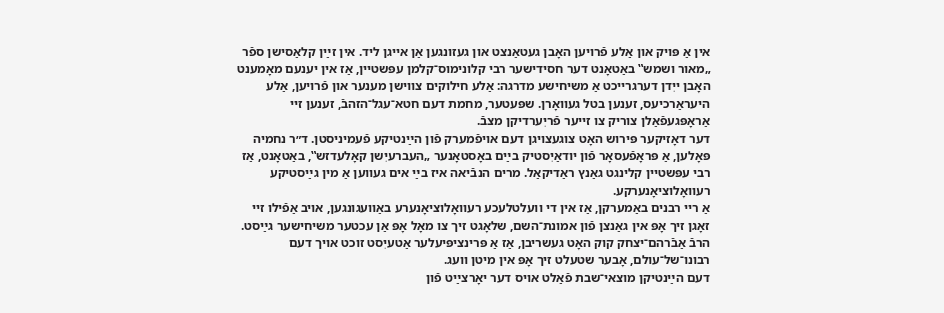אין אַ פּויק און אַלע פֿרויען האָבן געטאַנצט און געזונגען אַן אייגן ליד. אין זײַן קלאַסישן ספֿר „מאור ושמש‟ באַטאָנט דער חסידישער רבי קלונימוס־קלמן עפּשטיין, אַז אין יענעם מאָמענט האָבן ייִדן דערגרייכט אַ משיחישע מדרגה: אַלע חילוקים צווישן מענער און פֿרויען, אַלע היעראַרכיעס, זענען בטל געוואָרן. שפּעטער, מחמת דעם חטא־עגל־הזהבֿ, זענען זיי אַראָפּגעפֿאַלן צוריק צו זייער פֿריִערדיקן מצבֿ.
דער דאָזיקער פּירוש האָט צוגעצויגן דעם אויפֿמערק פֿון הײַנטיקע פֿעמיניסטן. ד״ר נחמיה פּאָלען, אַ פּראָפֿעסאָר פֿון יודאַיִסטיק בײַם באָסטאָנער „העברעיִשן קאָלעדזש‟, באַטאָנט, אַז רבי עפּשטיין קלינגט גאַנץ ראַדיקאַל. מרים הנבֿיאה איז בײַ אים געווען אַ מין גײַסטיקע רעוואָלוציאָנערקע.
אַ ריי רבנים באַמערקן, אַז אין די וועלטלעכע רעוואָלוציאָנערע באַוועגונגען, אויב אַפֿילו זיי זאָגן זיך אָפּ אין גאַנצן פֿון אמונת־השם, שלאָגט זיך צו מאָל אָפּ אַן עכטער משיחישער גײַסט. הרבֿ אַבֿרהם־יצחק קוק האָט געשריבן, אַז אַ פּרינציפּיעלער אַטעיִסט זוכט אויך דעם רבונו־של־עולם, אָבער שטעלט זיך אָפּ אין מיטן וועג.
דעם הײַנטיקן מוצאי־שבת פֿאַלט אויס דער יאָרצײַט פֿון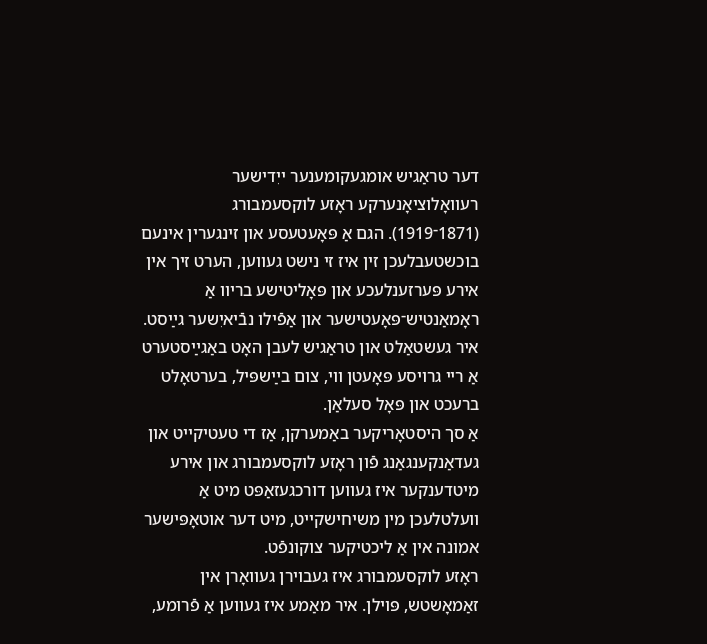דער טראַגיש אומגעקומענער ייִדישער רעוואָלוציאָנערקע ראָזע לוקסעמבורג (1871־1919). הגם אַ פּאָעטעסע און זינגערין אינעם בוכשטעבלעכן זין איז זי נישט געווען, הערט זיך אין אירע פּערזענלעכע און פּאָליטישע בריוו אַ ראָמאַנטיש־פּאָעטישער און אַפֿילו נבֿיאיִשער גײַסט. איר געשטאַלט און טראַגיש לעבן האָט באַגײַסטערט אַ ריי גרויסע פּאָעטן ווי, צום בײַשפּיל, בערטאָלט ברעכט און פּאָל סעלאַן.
אַ סך היסטאָריקער באַמערקן, אַז די טעטיקייט און געדאַנקענגאַנג פֿון ראָזע לוקסעמבורג און אירע מיטדענקער איז געווען דורכגעזאַפּט מיט אַ וועלטלעכן מין משיחישקייט, מיט דער אוטאָפּישער אמונה אין אַ ליכטיקער צוקונפֿט.
ראָזע לוקסעמבורג איז געבוירן געוואָרן אין זאַמאָשטש, פּוילן. איר מאַמע איז געווען אַ פֿרומע,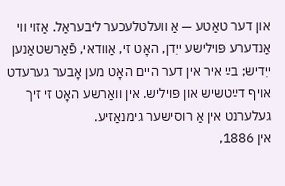און דער טאַטע — אַ וועלטלעכער ליבעראַל. אַזוי ווי אַנדערע פּוילישע ייִדן, האָט זי, אַוודאי, פֿאַרשטאַנען ייִדיש; בײַ איר אין דער היים האָט מען אָבער גערעדט אויף דײַטשיש און פּויליש. אין וואַרשע האָט זי זיך געלערנט אין אַ רוסישער גימנאַזיע.
אין 1886,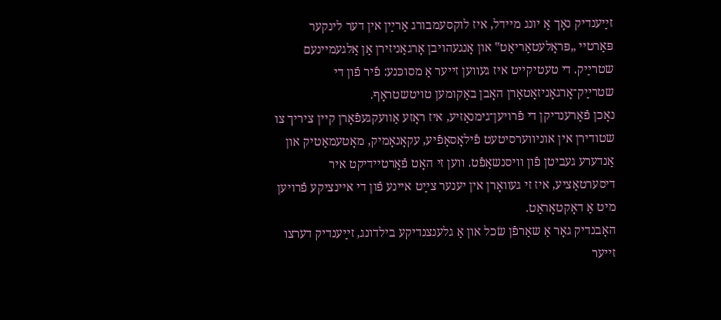זײַענדיק נאָך אַ יונג מיידל, איז לוקסעמבורג אַרײַן אין דער לינקער פּאַרטיי „פּראָלעטאַריאַט‟ און אָנגעהויבן אָרגאַניזירן אַן אַלגעמיינעם שטרײַק. די טעטיקייט איז געווען זייער אַ מסוכּנע: פֿיר פֿון די שטרײַק־אָרגאָניזאָטאָרן האָבן באַקומען טויטשטראָף.
נאָכן פֿאַרענדיקן די פֿרויען־גימנאַזיע, איז ראָזע אַוועקגעפֿאָרן קיין ציריך צו שטודירן אין אוניווערסיטעט פֿילאָסאָפֿיע, עקאָנאָמיק, מאָטעמאַטיק און אַנדערע געביטן פֿון וויסנשאַפֿט. ווען זי האָט פֿאַרטיידיקט איר דיסערטאַציע, איז זי געוואָרן אין יענער צײַט איינע פֿון די איינציקע פֿרויען מיט אַ דאָקטאָראַט.
האָבנדיק גאָר אַ שאַרפֿן שׂכל און אַ גלענצנדיקע בילדונג, זײַענדיק דערצו זייער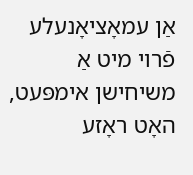אַן עמאָציאָנעלע פֿרוי מיט אַ משיחישן אימפּעט, האָט ראָזע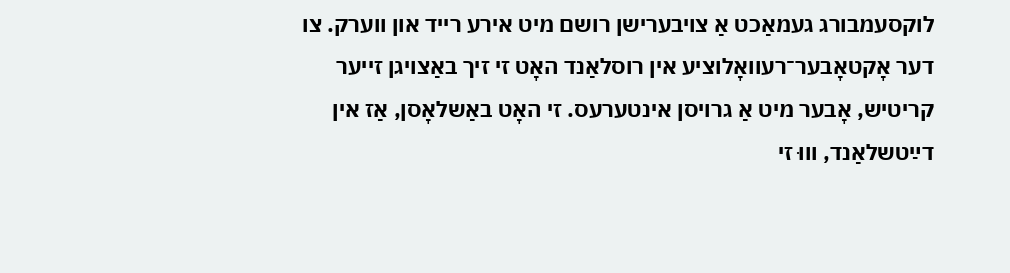לוקסעמבורג געמאַכט אַ צויבערישן רושם מיט אירע רייד און ווערק. צו דער אָקטאָבער־רעוואָלוציע אין רוסלאַנד האָט זי זיך באַצויגן זייער קריטיש, אָבער מיט אַ גרויסן אינטערעס. זי האָט באַשלאָסן, אַז אין דײַטשלאַנד, וווּ זי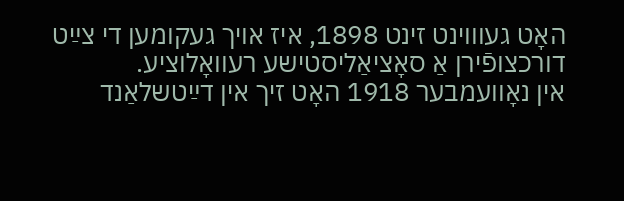האָט געוווינט זינט 1898, איז אויך געקומען די צײַט דורכצופֿירן אַ סאָציאַליסטישע רעוואָלוציע.
אין נאָוועמבער 1918 האָט זיך אין דײַטשלאַנד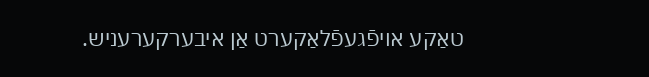טאַקע אויפֿגעפֿלאַקערט אַן איבערקערעניש.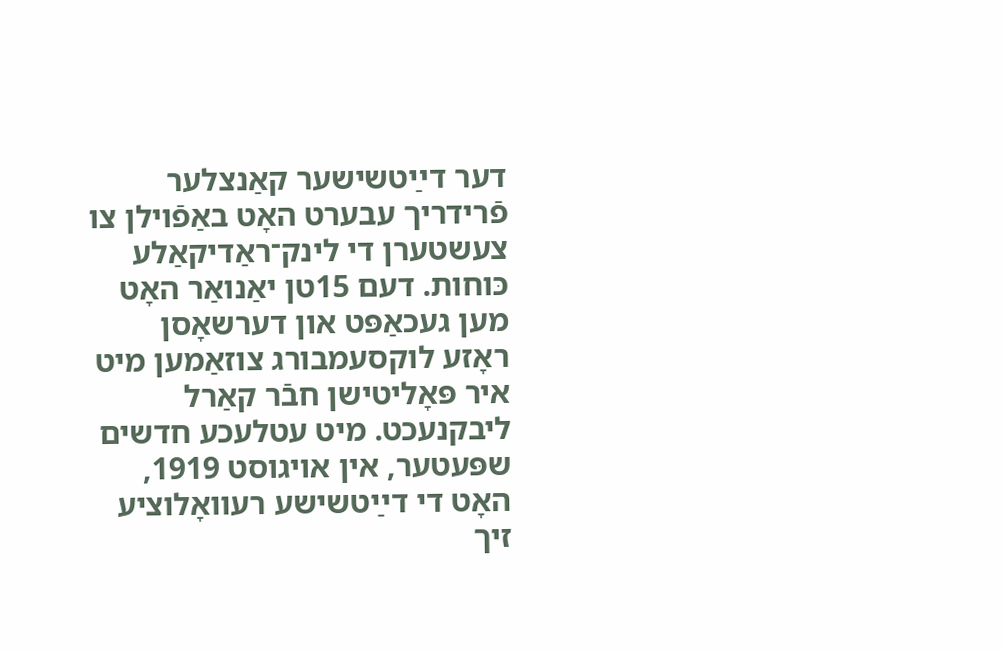דער דײַטשישער קאַנצלער פֿרידריך עבערט האָט באַפֿוילן צו צעשטערן די לינק־ראַדיקאַלע כּוחות. דעם 15טן יאַנואַר האָט מען געכאַפּט און דערשאָסן ראָזע לוקסעמבורג צוזאַמען מיט איר פּאָליטישן חבֿר קאַרל ליבקנעכט. מיט עטלעכע חדשים שפּעטער, אין אויגוסט 1919, האָט די דײַטשישע רעוואָלוציע זיך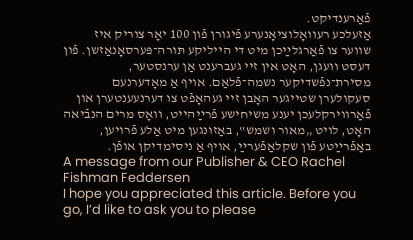פֿאַרענדיקט.
אַזעלכע רעוואָלוציאָנערע פֿיגורן פֿון 100 יאָר צוריק איז שווער צו פֿאַרגלײַכן מיט די הייליקע תּורה־פּערסאָנאַזשן. פֿון דעסט וועגן, האָט אין זיי געברענט אַן ערנסטער, מסירת־נפֿשדיקער נשמה־פֿלאַם. אויף אַ מאָדערנעם סעקולערן שטייגער האָבן זיי געהאָפֿט צו דערנעענטערן און פֿאַרווירקלעכן יענע משיחישע פֿרײַהייט, וואָס מרים הנבֿיאה האָט, לויט „מאור ושמש‟, באַזונגען מיט אַלע פֿרויען, באַפֿרײַטע פֿון שקלאַפֿערײַ, אויף אַ ניסימדיקן אופֿן.
A message from our Publisher & CEO Rachel Fishman Feddersen
I hope you appreciated this article. Before you go, I’d like to ask you to please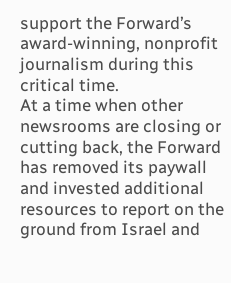support the Forward’s award-winning, nonprofit journalism during this critical time.
At a time when other newsrooms are closing or cutting back, the Forward has removed its paywall and invested additional resources to report on the ground from Israel and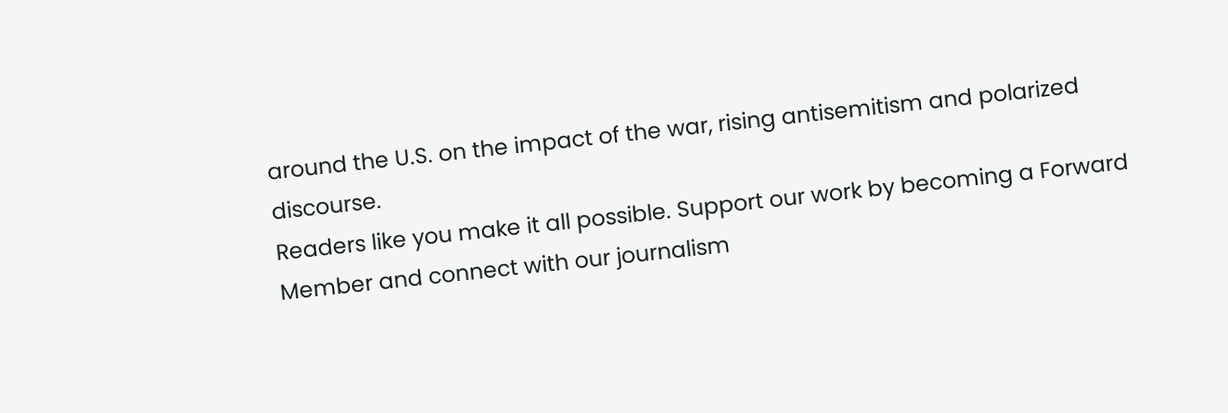around the U.S. on the impact of the war, rising antisemitism and polarized discourse.
Readers like you make it all possible. Support our work by becoming a Forward Member and connect with our journalism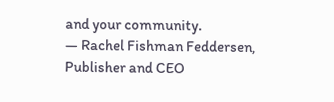and your community.
— Rachel Fishman Feddersen, Publisher and CEO